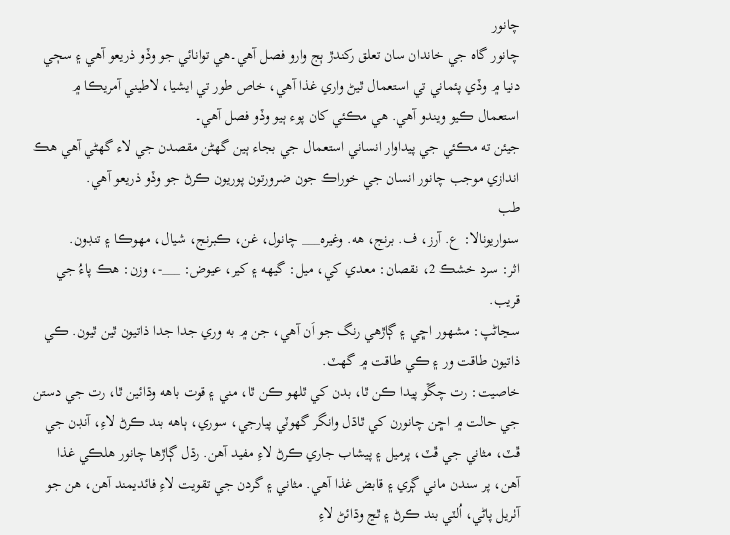چانور
چانور گاه جي خاندان سان تعلق رکندڙ ٻج وارو فصل آهي۔هي توانائي جو وڏو ذريعو آهي ۽ سڄي دنيا ۾ وڏي پئماني تي استعمال ٿيڻ واري غذا آهي، خاص طور تي ايشيا، لاطيني آمريڪا ۾ استعمال ڪيو ويندو آهي. هي مڪئي کان پوء ٻيو وڏو فصل آهي۔
جيئن ته مڪئي جي پيداوار انساني استعمال جي بجاء ٻين گھڻن مقصدن جي لاء گھڻي آهي هڪ اندازي موجب چانور انسان جي خوراڪ جون ضرورتون پوريون ڪرڻ جو وڏو ذريعو آهي.
طب
سنواريونالا: ع. آرز، ف. برنج، هه. وغيره___ چانول، غن، ڪبرنج، شيال، مهوڪا ۽ تنڊون.
اثر: سرد خشڪ 2، نقصان: معدي کي، ميل: گيهه ۽ کير، عيوض: ___-، وزن: هڪ پاءُ جي قريب.
سڃاڻپ: مشهور اڇي ۽ ڳاڙهي رنگ جو اَن آهي، جن ۾ به وري جدا جدا ذاتيون ٿين ٿيون. ڪي ذاتيون طاقت ور ۽ ڪي طاقت ۾ گهٽ.
خاصيت: رت چڱو پيدا ڪن ٿا، بدن کي ٿلهو ڪن ٿا، مني ۽ قوت باهه وڌائين ٿا، رت جي دستن جي حالت ۾ اڇن چانورن کي ٿاڌل وانگر گهوٽي پيارجي، سوري، ٻاهه بند ڪرڻ لاءِ، آنڊن جي ڦٽ، مثاني جي ڦٽ، پرميل ۽ پيشاب جاري ڪرڻ لاءِ مفيد آهن. رڌل ڳاڙها چانور هلڪي غذا آهن، پر سندن ماني ڳري ۽ قابض غذا آهي. مثاني ۽ گردن جي تقويت لاءِ فائديمند آهن، هن جو آٺريل پاڻي، اُلٽي بند ڪرڻ ۽ ٿڃ وڌائڻ لاءِ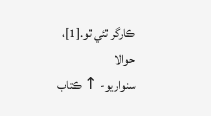ڪارگر ٿئي ٿو.[1]،
حوالا
سنواريو- ↑ ڪتاب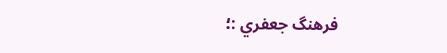فرھنگ جعفري :؛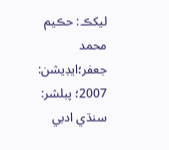ليکڪ: حڪيم محمد جعفر؛ايڊيشن: 2007؛ پبلشر: سنڌي ادبي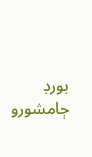بورڊ ڄامشورو